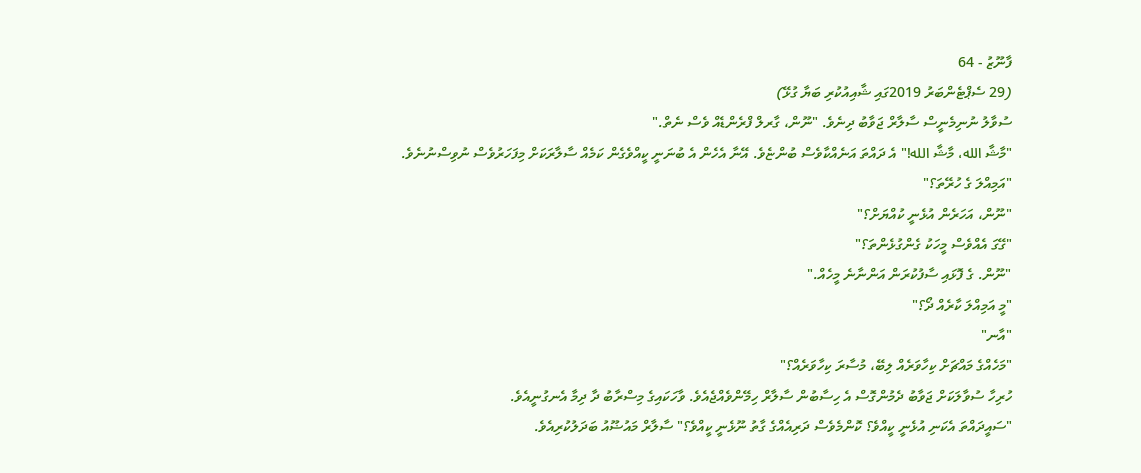ފާނޫޒު - 64
(29 ސެޕްޓެންބަރު 2019ގައި ޝާއިއުކުރި ބަޔާ ގުޅޭ)
ސުވާލު ނުނިމެނީސް ސާލާރް ޖަވާބު ދިނެވެ. "ނޫން، ގާރލް ފްރެންޑެއް ވެސް ނެތް."
"މާޝާ الله، މާޝާ الله!" އެ ދައްތަ އަނެއްކާވެސް ބުންޏެވެ. އޭނާ އެހެން އެ ބުނަނީ ކީއްވެގެން ކަމެއް ސާލާރަކަށް މިފަހަރުވެސް ނުވިސްނުނެވެ.
"އަމިއްލަ ގެ ހުރޭތަ؟"
"ނޫން، އަހަރެން އުޅެނީ ކުއްޔަށް؟"
"ގޭގަ އެއްވެސް މީހަކު ގެންގުޅެންތަ؟"
"ނޫން. ގެ ފޮޅައި ސާފުކުރަން އަންނާނެ މީހެއް."
"މީ އަމިއްލަ ކާރެއް ދޯ؟"
"އާނ"
"މަހެއްގެ މައްޗަށް ކިހާވަރެއް ލިބޭ، މުސާރަ ކިހާވަރެއް؟"
ހުރިހާ ސުވާލަކަށް ޖަވާބު ދެމުންގޮސް އެ ހިސާބުން ސާލާރް ހިމޭންވެއްޖެއެވެ. ވާހަކައިގެ މިސްރާބު ދާ ދިމާ އެނގުނީއެވެ.
"ސައީދައްތަ އެކަނި އުޅެނީ ކީއްވެ؟ ކޮންމެވެސް ދަރިއެއްގެ ގާތު ނޫޅެނީ ކީއްވެ؟" ސާލާރް މައުޟޫއު ބަދަލުކުރިއެވެ.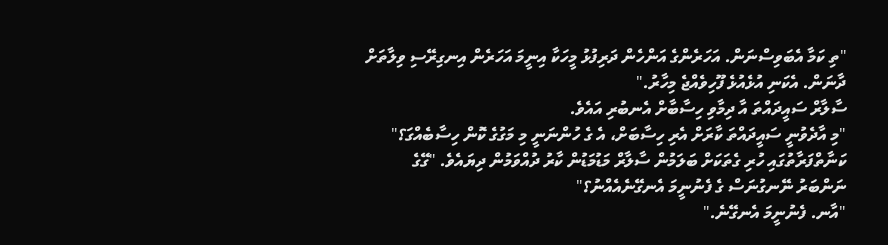"ތި ކަމާ އެބަވިސްނަން. އަހަރެންގެ އަންހެން ދަރިފުޅު މީހަކާ އިނީމަ އަހަރެން އިނގިރޭސި ވިލާތަށް ދާނަން. އެކަނި އުޅެއުޅެ ފޫހިވެއްޖެ މިހާރު."
ސާލާރް ސައީދައްތަ އާ ދިމާވި ހިސާބާށް އެނބުރި އައެވެ.
"މި އާދެވުނީ ސައީދައްތަ ކާރަށް އެރި ހިސާބަށް، އެ ގެ ހުންނަނީ މި މަގުގެ ކޮން ހިސާބެއްގަ؟" ކަނާތްފަރާތުގައި ހުރި ގެތަކަށް ބަލަމުން ސާލާރް މަޑުމަޑުން ކާރު ދުއްވަމުން ދިޔައެވެ. "ގޭގެ ނަންބަރު ނޭނގުނަސް ގެ ފެނުނީމަ އެނގޭނެއެއްނު؟"
"އާނ. ފެނުނީމަ އެނގޭނެ."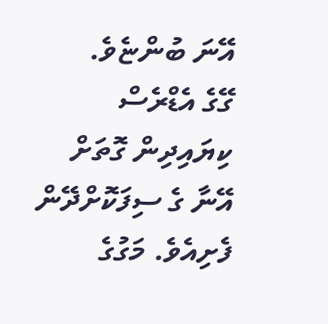އޭނަ ބުންޏެވެ.
ގޭގެ އެޑްރެސް ކިޔައިދިން ގޮތަށް އޭނާ ގެ ސިފަކޮށްދޭން ފެށިއެވެ. މަގުގެ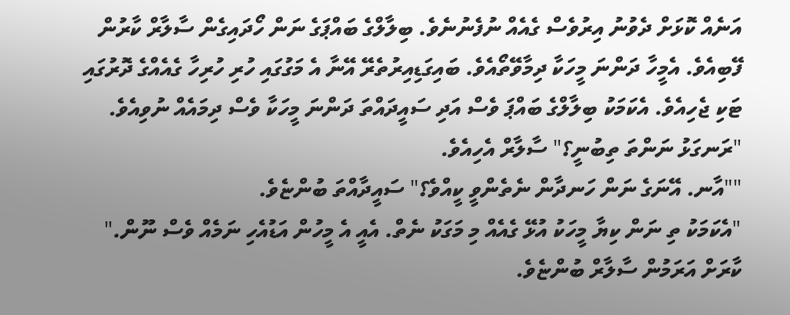އަނެއް ކޮޅަށް ދެވުނު އިރުވެސް ގެއެއް ނުފެނުނެވެ. ބިލާލްގެ ބައްޕަގެ ނަން ހޯދައިގެން ސާލާރް ކާރުން ފޭބިއެވެ. އެމީހާ ދަންނަ މީހަކާ ދިމާވޭތޯއެވެ. ބައިގަޑިއިރުތެރޭ އޭނާ އެ މަގުގައި ހުރި ހުރިހާ ގެއެއްގެ ދޮރުގައި ޓަކި ޖެހިއެވެ. އެކަމަކު ބިލާލްގެ ބައްޕަ ވެސް އަދި ސައީދައްތަ ދަންނަ މީހަކާ ވެސް ދިމައެއް ނުވިއެވެ.
"ރަނގަޅު ނަންތަ ތިބުނީ؟" ސާލާރް އެހިއެވެ.
""އާނ. އޭނަގެ ނަން ހަނދާން ނެތެންވީ ކީއްވެ؟" ސައީދާއްތަ ބުންޏެވެ.
"އެކަމަކު ތި ނަން ކިޔާ މީހަކު އުޅޭ ގެއެއް މި މަގަކު ނެތް. އެއީ އެ މީހުން އަޑުއެހި ނަމެއް ވެސް ނޫން." ކާރަށް އަރަމުން ސާލާރް ބުންޏެވެ.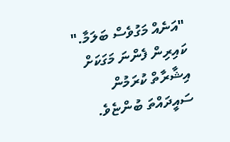"އަނެއް މަގުވެސް ބަލަމާ." ކައިރިން ފެންނަ މަގަކަށް އިޝާރާތް ކުރަމުން ސައީދައްތަ ބުންޏެވެ.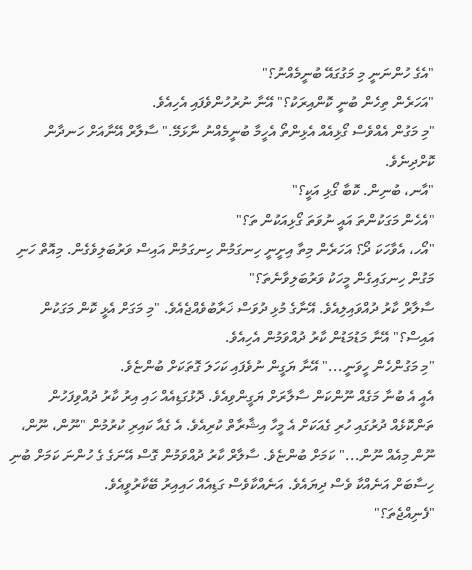"އެގެ ހުންނަނީ މި މަގުގައޭ ބުނީމެއްނު؟"
"އަހަރެން ތިހެން ބުނީ ކޮންއިރަކު؟" އޭނާ ނުރުހުންވެފައި އެހިއެވެ.
"މި މަގުން އެއްވެސް ގޯޅިއެއް އެޅިންތޯ އެހީމާ ބުނީމެއްނު ނާޅަމޭ." ސާލާރް އޭނާއަށް ހަނދާން ކޮށްދިނެވެ.
"އާނ، ބުނިން. ކޮބާ ގޯޅި އަކީ؟"
"އެހެން މަގަކުންތަ އައީ ނުވަތަ ގޯޅިއަކުން ތަ؟"
"އޯހ، އެވާހަކަ ދޯ؟ އަހަރެން މިތާ އިށީނީ ހިނގަމުން ހިނގަމުން އައިސް ވަރުބަލިވެގެން. މިއޮތް ހަނި މަގުން ހިނގައިގެން މީހަކު ވަރުބަލިވާނެތަ؟"
ސާލާރް ކާރު ދުއްވައިލިއެވެ. އޭނާގެ މުޅި ދުވަސް ޚަރާބުވެއްޖެއެވެ. "މި މަގަށް އެޅީ ކޮން މަގަކުން އައިސް؟" އޭނާ މަޑުމަޑުން ކާރު ދުއްވަމުން އެހިއެވެ.
"މި މަގުންހެން ހީވަނީ..." އޭނާ ޔަގީން ނުވެފައި ކަހަލަ ގޮތަކަށް ބުންޏެވެ.
އެއީ އެ ބުނާ މަގެއް ނޫންކަން ސާލާރަށް ޔަގީންވިއެވެ. ދޮޅުގަޑިއެއް ހައި އިރު ކާރު ދުއްވިފަހުން ތަންކޮޅެއް ދުރުގައި ހުރި ގެއަކަށް އެ މީހާ އިޝާރާތް ކުރިއެވެ. އެ ގެއާ ކައިރި ކުރުމުން "ނޫން، ނޫން، ނޫން މިއެއް ނޫން..." ކަމަށް ބުންޏެވެ. ސާލާރް ކާރު ދުއްވަމުން ގޮސް އޭނަގެ ގެ ހުންނަ ކަމަށް ބުނި ހިސާބަށް އަނެއްކާ ވެސް ދިޔައެވެ. އަނެއްކާވެސް ގަޑިއެއް ހައިއިރު ބޭކާރުވީއެވެ.
"ފެނިއްޖެތަ؟"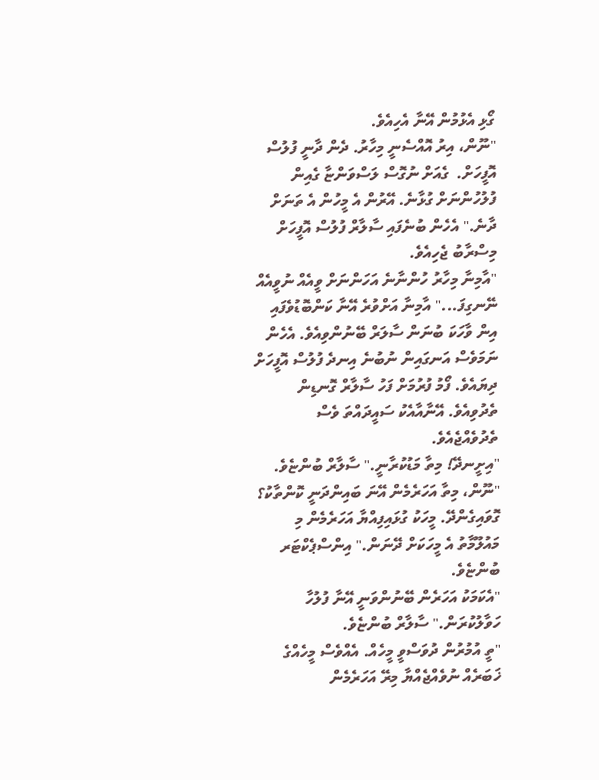ގޯޅި އެޅުމުން އޭނާ އެހިއެވެ.
"ނޫން، އިރު އޮއްސެނީ މިހާރު. ދެން ދާނީ ފުލުސް އޮފީހަށް.  ގެއަށް ނުގޮސް ލަސްވަންޏާ ގެއިން ފުލުހުންނަށް ގުޅާނެ. އޭރުން އެ މީހުން އެ ތަނަށް ދާނެ." އެހެން ބުނެފައި ސާލާރް ފުލުސް އޮފީހަށް މިސްރާބު ޖެހިއެވެ.
"އާމިނާ މިހާރު ހުންނާނެ އަހަންނަށް ވީއެއް ނުވީއެއް ނޭނގިފަ..." އާމިނާ އަށްވުރެ އޭނާ ކަންބޮޑުވެފައި އިން ވާހަކަ ބުނަން ސާލަރް ބޭނުންވިއެވެ. އެހެން ނަމަވެސް އަނގައިން ނުބުނެ އިނދެ ފުލުސް އޮފީހަށް ދިޔައެވެ. ފޯމު ފުރުމަށް ފަހު ސާލާރް ގޮނޑިން ތެދުވިއެވެ. އޭނާއާއެކު ސައީދައްތަ ވެސް ތެދުވެއްޖެއެވެ.
"އިށީނދޭ! މިތާ މަޑުކުރާނީ." ސާލާރް ބުންޏެވެ.
"ނޫން، މިތާ އަހަރެމެން އޭނަ ބައިންދަނީ ކޮންތާކު؟ ގޮވައިގެންދޭ. މީހަކު ގުޅައިފިއްޔާ އަހަރެމެން މި މައުލޫމާތު އެ މީހަކަށް ދޭނަން." އިންސްޕެކްޓަރ ބުންޏެވެ.
"އެކަމަކު އަހަރެން ބޭނުންވަނީ އޭނާ ފުލުހާ ހަވާލުކުރަން." ސާލާރް ބުންޏެވެ.
"ތީ އުމުރުން ދުވަސްވީ މީހެއް. އެއްވެސް މީހެއްގެ ޚަބަރެއް ނުވެއްޖެއްޔާ މިރޭ އަހަރެމެން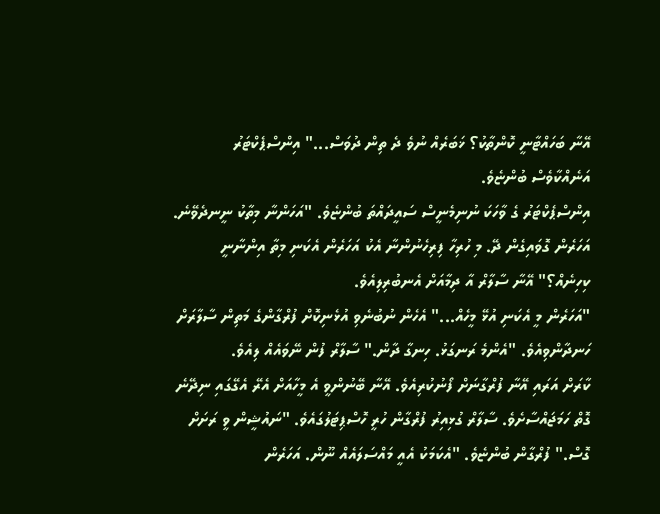އޭނާ ބަހައްޓާނީ ކޮންތާކު؟ ޚަބަރެއް ނުވެ ދެ ތިން ދުވަސް..." އިންސްޕެކްޓަރު އަނެއްކާވެސް ބުންޏެވެ.
އިންސްޕެކްޓަރު ގެ ވާހަކަ ނުނިމެނީސް ސައީދައްތަ ބުންޏެވެ. "އަހަންނާ މިތާކު ނީނދެވޭނެ. އަހަރެން ގޮވައިގެން ދޭ. މި ހުރިހާ ފިރިހެނުންނާ އެކު އަހަރެން އެކަނި މިތާ އިންނާނީ ކިހިނެއް؟" އޭނާ ސާލާރް އާ ދިމާއަށް އެނބުރިލިއެވެ.
"އަހަރެން މީ އެކަނި އުޅޭ މީހެއް..." އެހެން ނުބުނެވި އުޅެނިކޮށް ފުރްގާންގެ މަތިން ސާލާރަށް ހަނދާންވިއެވެ. "އެންމެ ރަނގަޅު. ހިނގާ ދާން." ސާލާރް ފުން ނޭވައެއް ލިއެވެ.
ކާރަށް އަރައި އޭނާ ފުރްގާނަށް ފޯނުކުރިއެވެ. އޭނާ ބޭނުންވީ އެ މީހާއަށް އެރޭ އެގޭގައި ނިދޭނެ ގޮތް ހަމަޖައްސާށެވެ. ސާލާރް ގުޅިއިރު ފުރްގާން ހުރީ ހޮސްޕިޓަލުގައެވެ. "ނައުޝީން ވީ ރަށަށް ގޮސް." ފުރްގާން ބުންޏެވެ. "އެކަމަކު އެއީ މައްސަލައެއް ނޫން. އަހަރެން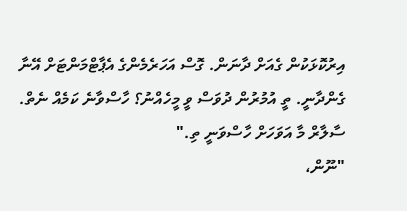އިރުކޮޅަކުން ގެއަށް ދާނަން. ގޮސް އަހަރެމެންގެ އެޕާޓްމަންޓަށް އޭނާ ގެންދާނީ. ތީ އުމުރުން ދުވަސް ވީ މީހެއްނު؟ ހާސްވާނެ ކަމެއް ނެތް. ސާލާރް މާ އަވަހަށް ހާސްވަނީ ތި."
"ނޫން،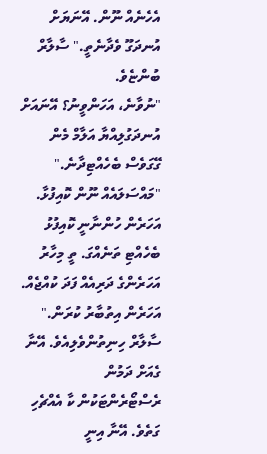އެހެނެއް ނޫން. އޭނަޔަށް އުނދަގޫ ވެދާނެތީ." ސާލާރް ބުންޏެވެ.
"ނުވާނެ، އަހަންވީނު؟ އޭނައަށް އުނދަގުލިއްޔާ އަލާމް މެން ގޭގަވެސް ބެހެއްޓިދާނެ."
"މައްސަލައެއް ނޫން ކޮއިފުޅާ. އަހަރެން ހުންނާނީ ކޮއިފުޅު ބެހެއްޓި ތަނެއްގަ. ތީ މިހާރު އަހަރެންގެ ދަރިއެއް ފަދަ ކުއްޖެއް. އަހަރެން އިތުބާރު ކުރަން."
ސާލާރް ހިނިތުންވެލިއެވެ. އޭނާ ގެއަށް ދަމުން ރެސްޓޯރެންޓަކުން ކާ އެއްޗެހި ގަތެވެ. އޭނާ އިނީ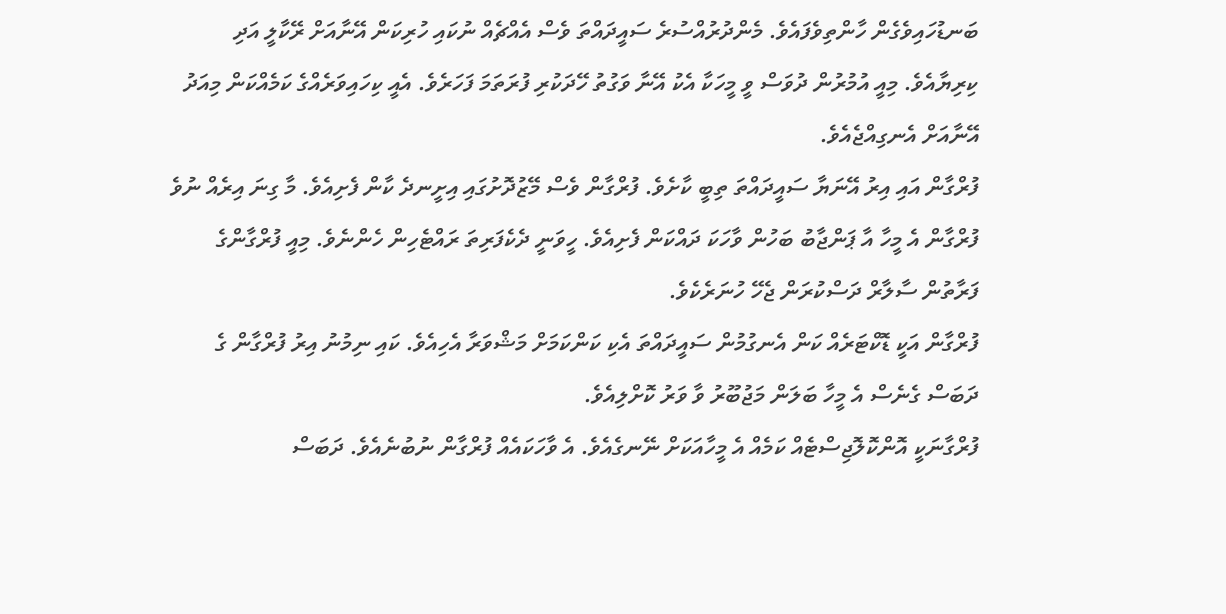ބަނޑުހައިވެގެން ހާންތިވެފައެވެ. މެންދުރުއްސުރެ ސައީދައްތަ ވެސް އެއްޗެއް ނުކައި ހުރިކަން އޭނާއަށް ރޭކާލީ އަދި ކިރިޔާއެވެ. މިއީ އުމުރުން ދުވަސް ވީ މީހަކާ އެކު އޭނާ ވަގުތު ހޭދަކުރި ފުރަތަމަ ފަހަރެވެ. އެއީ ކިހައިވަރެއްގެ ކަމެއްކަން މިއަދު އޭނާއަށް އެނގިއްޖެއެވެ.
ފުރްގާން އައި އިރު އޭނަޔާ ސައީދައްތަ ތިބީ ކާށެވެ. ފުރްގާން ވެސް މޭޒުދޮށުގައި އިށީނދެ ކާން ފެށިއެވެ. މާ ގިނަ އިރެއް ނުވެ ފުރްގާން އެ މީހާ އާ ޕަންޖާބު ބަހުން ވާހަކަ ދައްކަން ފެށިއެވެ. ހީވަނީ ދެކެފަރިތަ ރައްޓެހިން ހެންނެވެ. މިއީ ފުރްގާންގެ ފަރާތުން ސާލާރް ދަސްކުރަން ޖެހޭ ހުނަރެކެވެ.
ފުރްގާން އަކީ ޑޮކްޓަރެއް ކަން އެނގުމުން ސައީދައްތަ އެކި ކަންކަމަށް މަޝްވަރާ އެހިއެވެ. ކައި ނިމުނު އިރު ފުރްގާން ގެ ދަބަސް ގެނެސް އެ މީހާ ބަލަން މަޖުބޫރު ވާ ވަރު ކޮށްލިއެވެ.
ފުރްގާނަކީ އޮންކޮލޮޖިސްޓެއް ކަމެއް އެ މީހާއަކަށް ނޭނގެއެވެ. އެ ވާހަކައެއް ފުރްގާން ނުބުނެއެވެ. ދަބަސް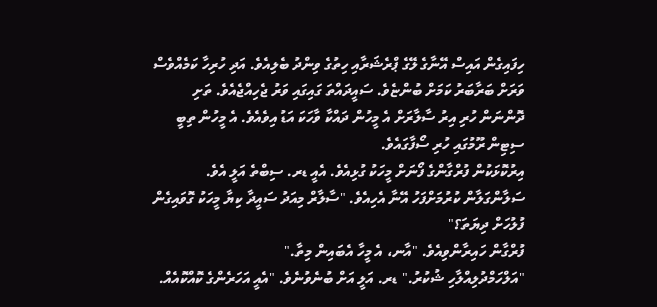ހިފައިގެން އައިސް އޭނާގެ ލޭގެ ޕްރެޝަރާއި ހިތުގެ ވިންދު ބެލިއެވެ. އަދި ހުރިހާ ކަމެއްވެސް ވަރަށް ބަރާބަރު ކަމަށް ބުންޏެވެ. ސައީދައްތަ ގައިގައި ވަރު ޖެހިއްޖެއެވެ. ތަށި ދޮންނަން ހުރި އިރު ސާލާރަށް އެ މީހުން ދައްކާ ވާހަކަ އަޑު އިވެއެވެ. އެ މީހުން ތިބީ ސިޓިން ރޫމުގައި ހުރި ސޯފާގައެވެ.
އިރުކޮޅަކުން ފުރްގާންގެ ފޯނަށް މީހަކު ގުޅިއެވެ. އެއީ ޑރ. ސިބްތެ އަލީ އެވެ. ސަލާންގަލާން ކުރުމަށްފަހު އޭނާ އެހިއެވެ. "ސާލާރް މިއަދު ސައީދާ ކިޔާ މީހަކު ގޮވައިގެން ފުލުހަށް ދިޔަތަ؟"
ފުރްގާން ހައިރާންވިއެވެ. "އާނ، އެ މީހާ އެބައިން މިތާ."
"އަލްހަމްދުލިއްލާހި ޝުކުރު." ޑރ. އަލީ އަށް ބުނެވުނެވެ. "އެއީ އަހަރެންގެ ކޮއްކޮއެއް.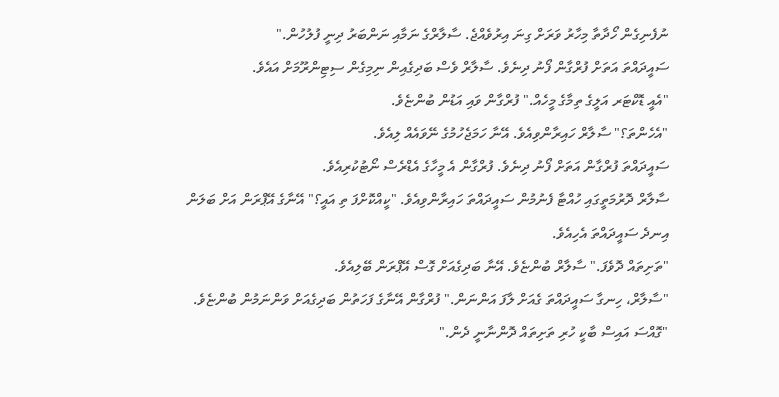ނުފެނިގެން ހޯދާތާ މިހާރު ވަރަށް ގިނަ އިރުވެއްޖެ. ސާލާރްގެ ނަމާއި ނަންބަރު ދިނީ ފުލުހުން."
ސައީދައްތަ އަތަށް ފުރްގާން ފޯނު ދިނެވެ. ސާލާރް ވެސް ބަދިގެއިން ނިމިގެން ސިޓިންރޫމަށް އައެވެ.
"އެއީ ޑޮކްޓަރ އަލީގެ ތިމާގެ މީހެއް." ފުރްގާން ވައި އަޑުން ބުންޏެވެ.
"އެހެންތަ؟" ސާލާރް ހައިރާންވިއެވެ. އޭނާ ހަމަޖެހުމުގެ ނޭވައެއް ލިއެވެ.
ސައީދައްތަ ފުރްގާން އަތަށް ފޯނު ދިނެވެ. ފުރްގާން އެ މީހާގެ އެޑްރެސް ނޯޓުކުރިއެވެ.
ސާލާރް ދޮރުމަތީގައި ހުއްޓާ ފެނުމުން ސައީދައްތަ ހައިރާންވިއެވެ. "ކީއްކޮށްފަ ތި އައީ؟" އޭނާގެ އޭޕްރަން އަށް ބަލަން އިނދެ ސައީދައްތަ އެހިއެވެ.
"ތަށިތައް ދޮވެފަ." ސާލާރް ބުންޏެވެ. އޭނާ ބަދިގެއަށް ގޮސް އޭޕްރަން ބޭލިއެވެ.
"ސާލާރް، ހިނގާ ސައީދައްތަ ގެއަށް ލާފަ އަންނަން." ފުރްގާން އޭނާގެ ފަހަތުން ބަދިގެއަށް ވަންނަމުން ބުންޏެވެ. "ގޮއްސަ އައިސް ބާކީ ހުރި ތަށިތައް ދޮންނާނީ ދެން."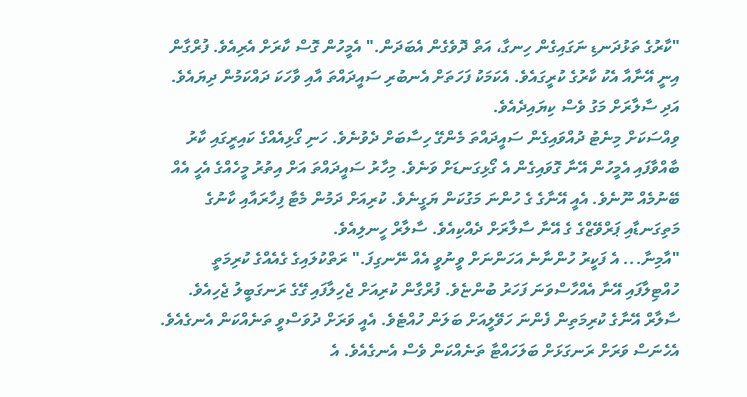"ކާރުގެ ތަޅުދަނޑި ނަގައިގެން ހިނގާ، އަތް ދޮވެގެން އެބަދަން." އެމީހުން ގޮސް ކާރަށް އެރިއެވެ. ފުރްގާން އިނީ އޭނާއާ އެކު ކާރުގެ ކުރީގައެވެ. އެކަމަކު ފަހަތަށް އެނބުރި ސައީދައްތަ އާއި ވާހަކަ ދައްކަމުން ދިޔައެވެ. އަދި ސާލާރަށް މަގު ވެސް ކިޔައިދެއެވެ.
ވިއްސަކަށް މިނެޓު ދުއްވައިގެން ސައީދައްތަ މެންގޭ ހިސާބަށް ދެވުނެވެ. ހަނި ގޯޅިއެއްގެ ކައިރީގައި ކާރު ބާއްވާފައި އެމީހުން އޭނާ ގޮވައިގެން އެ ގޯޅިގަނޑަށް ވަނެވެ. މިހާރު ސައީދައްތަ އަށް އިތުރު މީހެއްގެ އެހީ އެއް ބޭނުމެއް ނޫނެވެ. އެއީ އޭނާގެ ގެ ހުންނަ މަގުކަން ޔަގީނެވެ. ކުރިއަށް ދަމުން މެޓާ ފިހާރައާއި ކާނުގެ މަތިގަނޑާއި ޕަރްވޭޒްގެ ގެ އޭނާ ސާލާރަށް ދެއްކިއެވެ. ސާލާރް ހީނލިއެވެ.
"އާމިނާ... އެ ފަކީރު ހުންނާނެ އަހަންނަށް ވީނުވީ އެއް ނޭނގިފަ." ރަތްކުލައިގެ ގެއެއްގެ ކުރިމަތީ ހުއްޓިލާފައި އޭނާ އެއްހާސްވަނަ ފަހަރު ބުންޏެވެ. ފުރްގާން ކުރިއަށް ޖެހިލާފައި ގޭގެ ރަނގަބީލު ޖެހިއެވެ. ސާލާރް އޭނާގެ ކުރިމަތިން ފެންނަ ހަވޭލީއަށް ބަލަން ހުއްޓެވެ. އެއީ ވަރަށް ދުވަސްވީ ތަނެއްކަން އެނގެއެވެ. އެހެނަސް ވަރަށް ރަނގަޅަށް ބަލަހައްޓާ ތަނެއްކަން ވެސް އެނގެއެވެ. އެ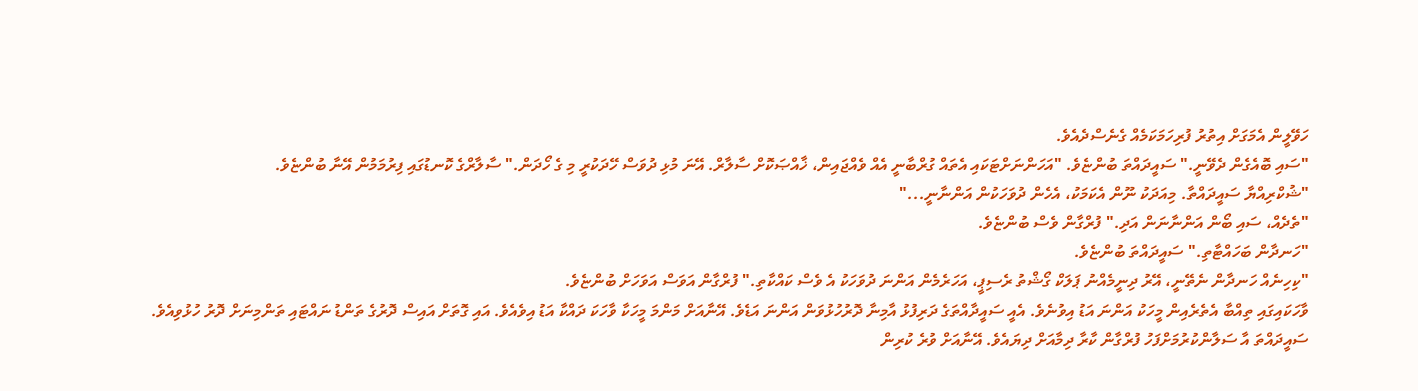ހަވޭލީން އެމަގަށް އިތުރު ފުރިހަމަކަމެއް ގެނެސްދެއެވެ.
"ސައި ބޮއެގެން ދެވޭނީ." ސައީދައްތަ ބުންޏެވެ. "އަހަންނަށްޓަކައި އެތައް ގުރްބާނީ އެއް ވެއްޖައިން، ޚާއްޞަކޮށް ސާލާރް. އޭނަ މުޅި ދުވަސް ހޭދަކުރީ މި ގެ ހޯދަން." ސާލާރްގެ ކޮނޑުގައި ފިރުމަމުން އޭނާ ބުންޏެވެ.
"ޝުކްރިއްޔާ ސައީދައްތާ. މިއަދަކު ނޫން އެކަމަކު، އެހެން ދުވަހަކުން އަންނާނީ..."
"ތެދެއް، ސައި ބޯން އަންނާނަން އަދި." ފުރްގާން ވެސް ބުންޏެވެ.
"ހަނދާން ބަހައްޓާތި." ސައީދައްތަ ބުންޏެވެ.
"ކިހިނެއް ހަނދާން ނެތޭނީ، އޭރު ދިނީމެއްނު ޕަލަކް ގޯޝްތު ރެސިޕީ، އަހަރެމެން އަންނަ ދުވަހަކު އެ ވެސް ކައްކާތި." ފުރްގާން އަވަސް އަވަހަށް ބުންޏެވެ.
ވާހަކައިގައި ތިއްބާ އެތެރެއިން މީހަކު އަންނަ އަޑު އިވުނެވެ. އެއީ ސައީދާއްތަގެ ދަރިފުޅު އާމިނާ ދޮރުހުޅުވަން އަންނަ އަޑެވެ. އޭނާއަށް މަންމަ މީހަކާ ވާހަކަ ދައްކާ އަޑު އިވެއެވެ. އައި ގޮތަށް އައިސް ދޮރުގެ ތަންޑު ނައްޓައި ތަންމިނަށް ދޮރު ހުޅުވިއެވެ.
ސައީދައްތަ އާ ސަލާންކުރުމަށްފަހު ފުރްގާން ކާރާ ދިމާއަށް ދިޔައެވެ. އޭނާއަށް ވުރެ ކުރިން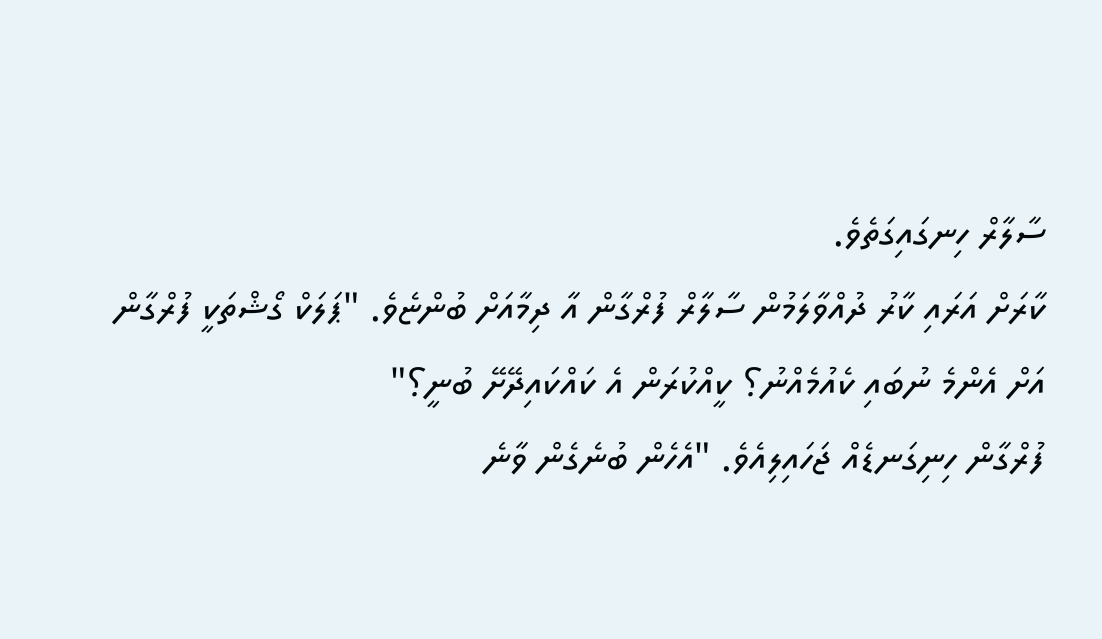ސާލާރް ހިނގައިގަތެވެ.
ކާރަށް އަރައި ކާރު ދުއްވާލަމުން ސާލާރް ފުރްގާން އާ ދިމާއަށް ބުންޏެވެ. "ޕަލަކް ގޯޝްތަކީ ފުރްގާން އަށް އެންމެ ނުބައި ކެއުމެއްނު؟ ކީއްކުރަން އެ ކައްކައިދޭށޭ ބުނީ؟"
ފުރްގާން ހިނިގަނޑެއް ޖަހައިލިއެވެ. "އެހެން ބުނެގެން ވާނެ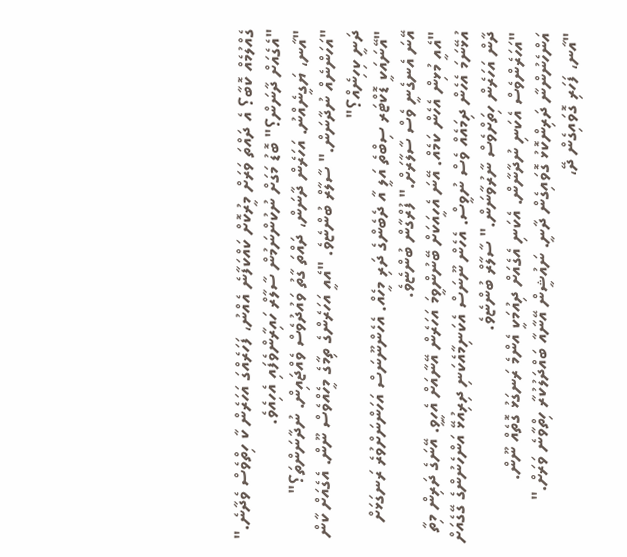ގެއްލުމެއް ކޮބާ؟ އެ ދައްތަ ވަރަށް މީރުކޮށް ކައްކަފާނެ އެއްނު، ފަހަރެއްގަ އަހަރެން ކާ ހިތްވެސް ވެދާނެ."
"އެގެއަށް ދާނަން؟" ބޮޑު މަގަށް ނުކުންނަމުން ސާލާރް ހައިރާންވެފައި އެހިއެވެ.
"އާނ، ޔަގީނެއްނު. އަހަރެން ދާނަން، ދައްތަ ގާތު ވައުދުވެސް ވެއްޖައިން. ނުދާނަންތަ؟"
"އަހަންނެއް ނުދާނަން." ސާލާރް ބުންޏެވެ. "އެއީ އަހަރެންގެ ތިމާގެ މީހެއްވެސް ނޫން. އެގެއަށް ކާން ދަނީ ކިހިނެއް؟"
"އޭނައަކީ ޑޮކްޓަރ ސިބްތެ އަލީ އާ ދެބެންގެ ދަރި މީހެއް. އެހެންނޫނަސް އަހަންނަށްވުރެ ރަނގަޅަށް އޭނަ އެނގެނީ ވެސް ސާލާރަށް." ފުރްގާން ބުންޏެވެ.
"އެއީ މުޅިން އެހެން ކަމެއް. އޭނަ އެހީއަކަށް ބޭނުންވީމަ އަހަރެން އޭނާއަށް އެހީވީ. އޭނަގެ ދަރިން މިތާ އުޅޭނަމަ އެހެން ދިމައެއް ވެސް ނުވީސް. އެހެން ނޫނަސް އެކަނިމާއެކަނި ދިރިއުޅޭ އަންހެނުންގެ ގޭގެއަށް ދާން އަހަރެން ހިތަށްވެސް ނާރުވާނަން." ސާލާރް ބުންޏެވެ.
"އަހަރެންވެސް އެކަނި ނުދާނާން. އެކަނި އެގެއަށް ދިއުމަކީ އެންމެ ރަނގަޅު ގޮތެއް ނޫން. އަންހެނުންނާ ދަރިންކޮޅު ގޮވައިގެން ދާނީ. ނައުޝީން އޭނާއާ ބައްދަލުކުރާ ހިތްވާނެ ވަރަށް."
"އާނ، ފަހަރި ގޮވައިގެން ދޭ،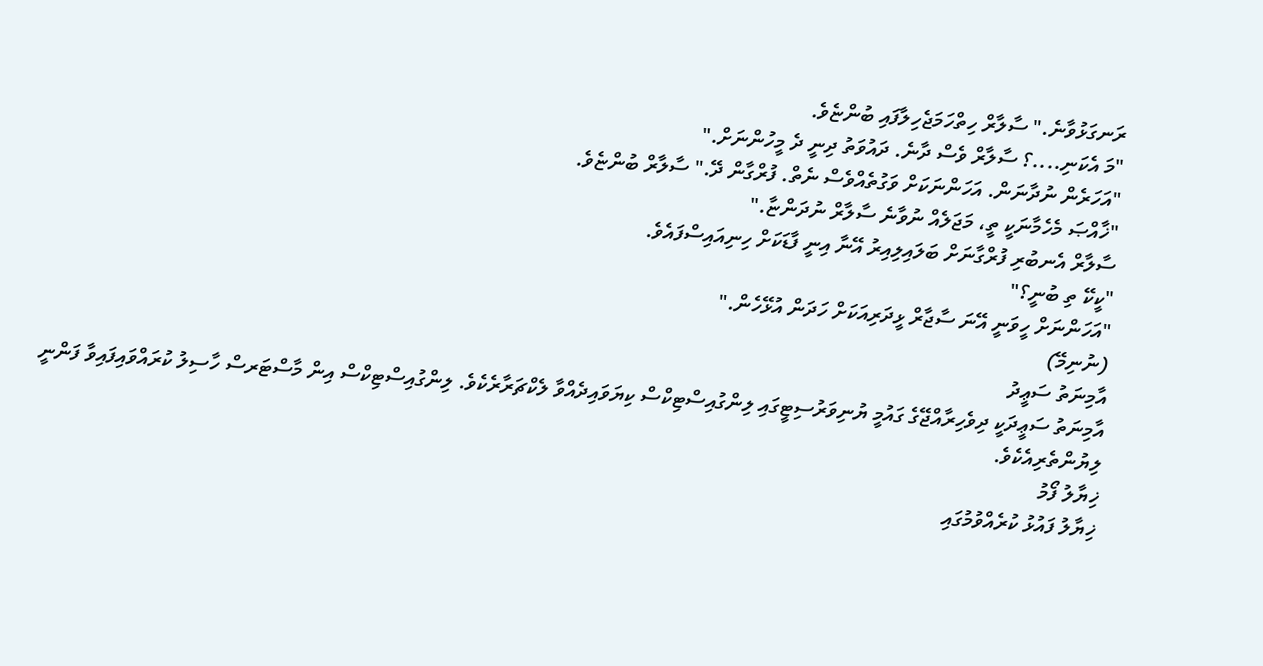ރަނގަޅުވާނެ." ސާލާރް ހިތްހަމަޖެހިލާފައި ބުންޏެވެ.
"މަ އެކަނި....؟ ސާލާރް ވެސް ދާނެ. ދައުވަތު ދިނީ ދެ މީހުންނަށް."
"އަހަރެން ނުދާނަން. އަހަންނަކަށް ވަގުތެއްވެސް ނެތް. ފުރްގާން ދޭ." ސާލާރް ބުންޏެވެ.
"ޚާއްޞަ މެހެމާނަކީ ތީ، މަޖަލެއް ނުވާނެ ސާލާރް ނުދަންޏާ."
ސާލާރް އެނބުރި ފުރްގާނަށް ބަލައިލިއިރު އޭނާ އިނީ ފާޑަކަށް ހިނިއައިސްފައެވެ.
"ކީކޭ ތި ބުނީ؟"
"އަހަންނަށް ހީވަނީ އޭނަ ސާޖާރް ޅީދަރިއަކަށް ހަދަން އުޅޭހެން."
(ނުނިމޭ)
އާމިނަތު ސަޢީދު
އާމިނަތު ސަޢީދަކީ ދިވެހިރާއްޖޭގެ ގައުމީ ޔުނިވަރުސިޓީގައި ލިންގުއިސްޓިކްސް ކިޔަވައިދެއްވާ ލެކްޗަރާރެކެވެ. ލިންގުއިސްޓިކްސް އިން މާސްޓަރސް ހާސިލު ކުރައްވައިފައިވާ ފަންނީ ލިޔުންތެރިއެކެވެ.
ޚިޔާލު ފޯމު
ޚިޔާލު ފައުޅު ކުރެއްވުމުގައި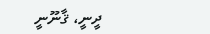ދީނީ، ޤާނޫނީ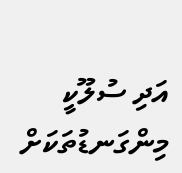އަދި ސުލޫކީ މިންގަނޑުތަކަށް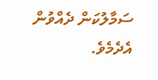ސަމާލުކަން ދެއްވުން އެދެމެވެ.